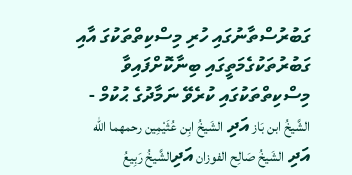ގަބުރުސްތާނުގައި ހުރި މިސްކިތްތަކުގަ އާއި ގަބުރުތަކުގެމަތީގައި ބިނާކޮށްފައިވާ މިސްކިތްތަކުގައި ކުރެވޭ ނަމާދުގެ ޙުކުމް - الشَّيخُ ابن بَاز އަދި الشَيخُ ابِن عُثَيْمِين رحمهما الله އަދި الشَيخُ صَالِح الفوزان އަދިالشَّيخُ رَبِيعُ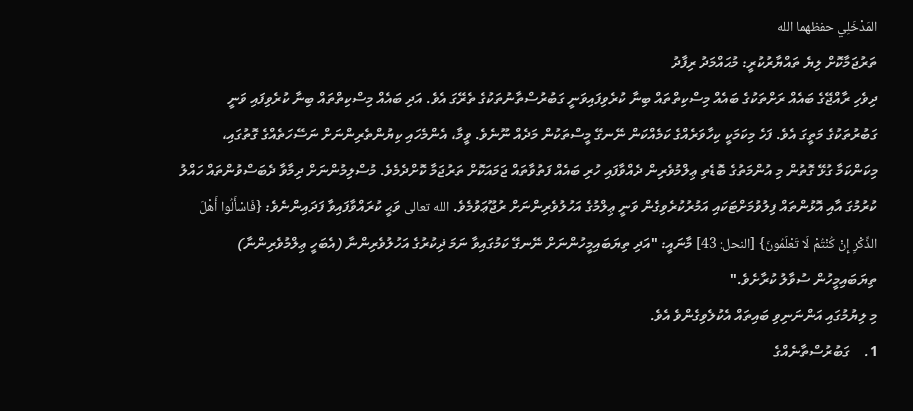المَدْخَلِي حفظهما الله
ތަރުޖަމާކޮށް ލިޔެ ތައްޔާރުކުރީ: މުޙައްމަދު ރިފާދު
ދިވެހި ރާއްޖޭގެ ބައެއް ރަށްތަކުގެ ބައެއް މިސްކިތްތައް ބިނާ ކުރެވިފައިވަނީ ގަބުރުސްތާނުތަކުގެ ތެރޭގަ އެވެ. އަދި ބައެއް މިސްކިތްތައް ބިނާ ކުރެވިފައި ވަނީ ގަބުރުތަކުގެ މަތީގަ އެވެ. ފަހެ މިކަމަކީ ކިހާވަރެއްގެ ކަމެއްކަން ނޭނގޭ މީސްތަކުން މަދެއް ނޫނެވެ. ވީމާ، އެންމެހައި ކިޔުންތެރިންނަށް ނަސޭހަތެއްގެ ގޮތުގައި، މިކަންކަމާ ގުޅޭ ގޮތުން މި އުންމަތުގެ ބޮޑެތި ޢިލްމުވެރިން ދެއްވާފައި ހުރި ބައެއް ފަތުވާތައް ޖަމައަކޮށް ތަރުޖަމާ ކޮށްދެމެވެ. މުސްލިމުންނަށް ދިމާވާ ދެބަސްވުންތައް ހައްލު ކުރުމުގަ އާއި އޮޅުންތައް ފިލުވުމަށްޓަކައި އަމުރުކުރެވިގެން ވަނީ ޢިލްމުގެ އަހުލުވެރިންނަށް ރުޖޫޢަވުމެވެ. الله تعالى ވަޙީ ކުރައްވާފައިވާ ފަދައިންނެވެ: {فَاسْأَلُوا أَهْلَ الذِّكْرِ إِنْ كُنْتُمْ لَا تَعْلَمُونَ} [النحل: 43] މާނައީ: "އަދި ތިޔަބައިމީހުންނަށް ނޭނގޭ ކަމުގައިވާ ނަމަ ޛިކުރުގެ އަހުލުވެރިންނާ (އެބަހީ ޢިލްމުވެރިންނާ) ތިޔަބައިމީހުން ސުވާލު ކުރާށެވެ."
މި ލިޔުމުގައި އަންނަނިވި ބައިތައް އެކުލެވިގެންވެ އެވެ.
1.    ގަބުރުސްތާނެއްގެ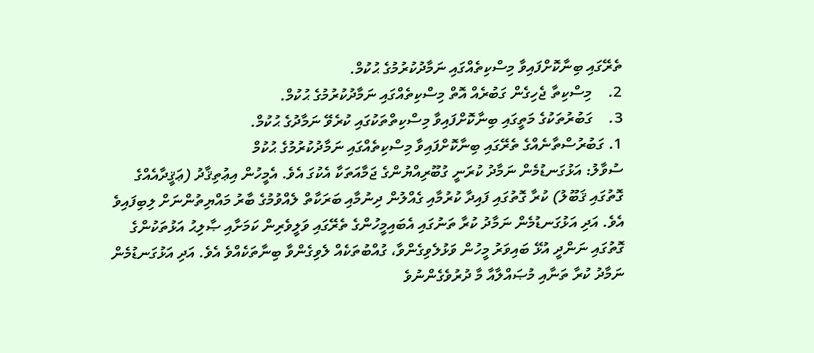ތެރޭގައި ބިނާކޮށްފައިވާ މިސްކިތެއްގައި ނަމާދުކުރުމުގެ ޙުކުމް.
2.    މިސްކިތާ ޖެހިގެން ގަބުރެއް އޮތް މިސްކިތެއްގައި ނަމާދުކުރުމުގެ ޙުކުމް.
3.    ގަބުރުތަކުގެ މަތީގައި ބިނާކޮށްފައިވާ މިސްކިތްތަކުގައި ކުރެވޭ ނަމާދުގެ ޙުކުމް.
1. ގަބުރުސްތާނެއްގެ ތެރޭގައި ބިނާކޮށްފައިވާ މިސްކިތެއްގައި ނަމާދުކުރުމުގެ ޙުކުމް
ސުވާލު: އަޅުގަނޑުމެން ނަމާދު ކުރަނީ ގުބޫރިއްޔުންގެ ޖަމާއަތަކާ އެކުގަ އެވެ. އެމީހުން އިޢުތިޤާދު (ޢަޤީދާއެއްގެ ގޮތުގައި ޤަބޫލު) ކުރާ ގޮތުގައި ފައިދާ ކުރުމާއި ގެއްލުން ދިނުމާއި ބަރަކާތް ލެއްވުމުގެ ބާރު މައްޔިތުންނަށް ލިބިފައިވެ އެވެ. އަދި އަޅުގަނޑުމެން ނަމާދު ކުރާ ތަނުގައި އެބައިމީހުންގެ ތެރޭގައި ވަލީވެރިން ކަމަށާއި ޞާލިޙު އަޅުތަކުންގެ ގޮތުގައި ނަންދީ އުޅޭ ބައިވަރު މީހުން ވަޅުލެވިގެންވާ، ގުއްބުތަކެއް ލެވިގެންވާ ބިނާތަކެއްވެ އެވެ. އަދި އަޅުގަނޑުމެން ނަމާދު ކުރާ ތަނާއި މުޞައްލާއާ މާ ދުރުވެގެންނުވެ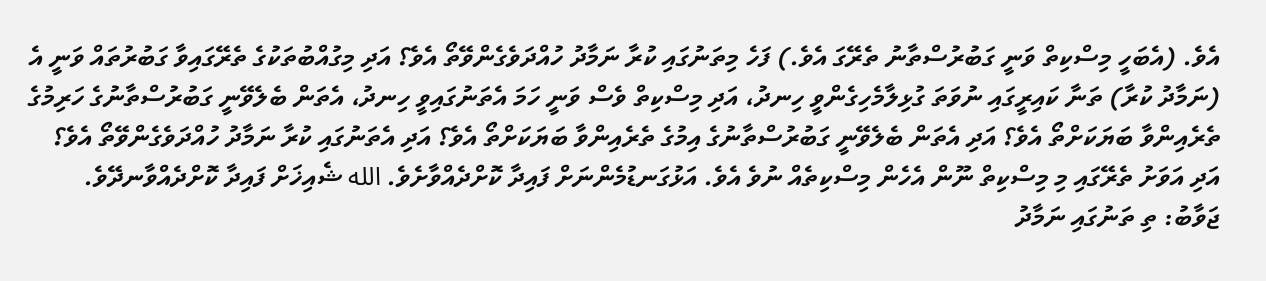އެވެ. (އެބަހީ މިސްކިތް ވަނީ ގަބުރުސްތާނު ތެރޭގަ އެވެ.) ފަހެ މިތަނުގައި ކުރާ ނަމާދު ހުއްދަވެގެންވޭތޯ އެވެ؟ އަދި މިގުއްބުތަކުގެ ތެރޭގައިވާ ގަބުރުތައް ވަނީ އެ (ނަމާދު ކުރާ) ތަނާ ކައިރީގައި ނުވަތަ ގުޅިލާމެހިގެންވީ ހިނދު، އަދި މިސްކިތް ވެސް ވަނީ ހަމަ އެތަނުގައިވީ ހިނދު، އެތަން ބެލެވޭނީ ގަބުރުސްތާނުގެ ހަރިމުގެ ތެރެއިންވާ ބަޔަކަށްތޯ އެވެ؟ އަދި އެތަން ބެލެވޭނީ ގަބުރުސްތާނުގެ އިމުގެ ތެރެއިންވާ ބަޔަކަށްތޯ އެވެ؟ އަދި އެތަނުގައި ކުރާ ނަމާދު ހުއްދަވެގެންވޭތޯ އެވެ؟ އަދި އަވަށު ތެރޭގައި މި މިސްކިތް ނޫން އެހެން މިސްކިތެއް ނުވެ އެވެ. އަޅުގަނޑުމެންނަށް ފައިދާ ކޮށްދެއްވާށެވެ. الله ޝެއިޚަށް ފައިދާ ކޮށްދެއްވާނދޭވެ.
ޖަވާބު: ތި ތަނުގައި ނަމާދު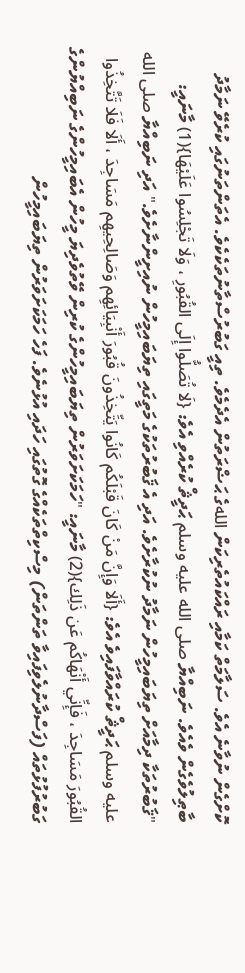ކޮށްގެން ނުވާނެ އެވެ. ސަލާމަތް ކަމާއި ރައްކައުތެރިކަން اللهގެ ޙަޟްރަތުން އެދެމެވެ. ތިއީ ގަބުރުސްތާނުތަކެކެވެ. އެތަންތަނުގައި ކުރެވޭ ނަމާދު ބާޠިލުވެގެން ވެއެވެ. ނަބިއްޔާ صلى الله عليه وسلم ޙަދީޘް ކުރެއްވި އެވެ: {لَا تُصَلُّوا إِلَى القُبُورِ ، وَلَا تَجْلِسُوا عَلَيْهَا}(1) މާނައީ: "ޤަބުރުތަކާ ދިމާއަށް ތިޔަބައިމީހުން ނަމާދު ނުކުރާށެވެ. އަދި އެ ޤަބުރުތަކުގެ މަތީގައި ތިޔަބައިމީހުން ނުއިށީންނާށެވެ." އަދި ނަބިއްޔާ صلى الله عليه وسلم ޙަދީޘް ކުރައްވާފައިވެ އެވެ: {أَلَا وَإِنَّ مَنْ كَانَ قَبْلَكُم كَانُوا يَتِّخِذُونَ قُبُورَ أَنْبِيَائِهِم وَصَالِحِيهِم مَسَاجِدَ ، أَلَا فَلَا تَتَّخِذُوا القُبُورَ مَسَاجِدَ ، فَإِنِّي أَنْهَاكُم عَن ذَلِك}(2) މާނައީ: "ހަމަކަށަވަރުން ތިޔަބައިމީހުންގެ ކުރިން ވޭތުވެދިޔަ މީހުން އެބައިމީހުންގެ ނަބިއްޔުންގެ ގަބުރުފުޅުތައް (ފަސްދާނުލެވިފައިވާ ތަންތަން) މިސްކިތްތަކެއްގެ ގޮތުގައި ހަދައި އުޅުނެވެ. ފަހެ ހަމަކަށަވަރުން ތިޔަބައިމީހުން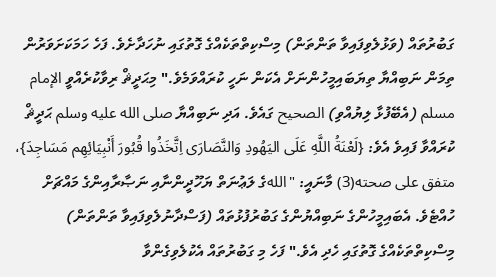ގަބުރުތައް (ވަޅުލެވިފައިވާ ތަންތަން) މިސްކިތްތަކެއްގެ ގޮތުގައި ނުހަދާށެވެ. ފަހެ ހަމަކަށަވަރުން ތިމަން ނަބިއްޔާ ތިޔަބައިމީހުންނަށް އެކަން ނަހީ ކުރައްވަމެވެ." މިޙަދީޘް ރިވާކުރެއްވީ الإمام مسلم (އެބޭފުޅާ ލިޔުއްވި) الصحيح ގައެވެ. އަދި ނަބިއްޔާ صلى الله عليه وسلم ޙަދީޘް ކުރައްވާ ފައިވެ އެވެ: {لَعْنَةُ اللَّهِ عَلَى اليَهُودِ وَالنَّصَارَى اِتَّخَذُوا قُبُورَ أَنْبِيَائِهِم مَسَاجِدَ}، متفق على صحته(3) މާނައީ: "اللهގެ ލަޢުނަތް ޔަހޫދީންނާއި ނަޞާރާއިންގެ މައްޗަށް ހުއްޓެވެ. އެބައިމީހުންގެ ނަބިއްޔުންގެ ގަބުރުފުޅުތައް (ފަސްދާނުލެވިފައިވާ ތަންތަން) މިސްކިތްތަކެއްގެ ގޮތުގައި ހެދި އެވެ." ފަހެ މި ގަބުރުތައް އެކުލެވިގެންވާ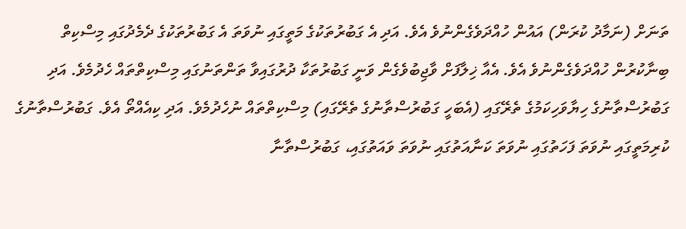ތަނަށް (ނަމާދު ކުރަން) އައުން ހުއްދަވެގެންނުވެ އެވެ. އަދި އެ ގަބުރުތަކުގެ މަތީގައި ނުވަތަ އެ ގަބުރުތަކުގެ ދެމެދުގައި މިސްކިތް ބިނާކުރުން ހުއްދަވެގެންނުވެ އެވެ. އެއާ ޚިލާފަށް ވާޖިބުވެގެން ވަނީ ގަބުރުތަކާ ދުރުގައިވާ ތަންތަނުގައި މިސްކިތްތައް ހެދުމެވެ. އަދި ގަބުރުސްތާނުގެ ހިޔާވަހިކަމުގެ ތެރޭގައި (އެބަހީ ގަބުރުސްތާނުގެ ތެރޭގައި) މިސްކިތްތައް ނުހެދުމެވެ. އަދި ކިއެއްތޯ އެވެ. ގަބުރުސްތާނުގެ ކުރިމަތީގައި ނުވަތަ ފަހަތުގައި ނުވަތަ ކަނާއަތުގައި ނުވަތަ ވައަތުގައި، ގަބުރުސްތާނާ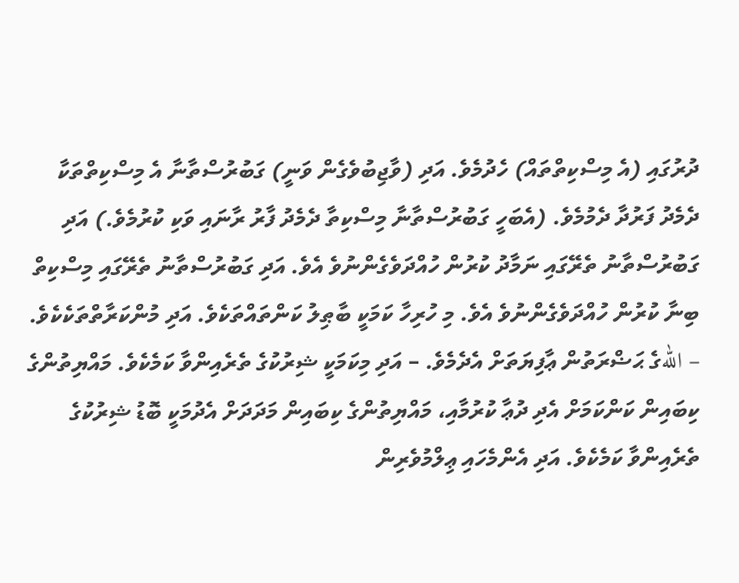ދުރުގައި (އެ މިސްކިތްތައް) ހެދުމެވެ. އަދި (ވާޖިބުވެގެން ވަނީ) ގަބުރުސްތާނާ އެ މިސްކިތްތަކާ ދެމެދު ފަރުދާ ދެމުމެވެ. (އެބަހީ ގަބުރުސްތާނާ މިސްކިތާ ދެމެދު ފާރު ރާނައި ވަކި ކުރުމެވެ.) އަދި ގަބުރުސްތާނު ތެރޭގައި ނަމާދު ކުރުން ހުއްދަވެގެންނުވެ އެވެ. އަދި ގަބުރުސްތާނު ތެރޭގައި މިސްކިތް ބިނާ ކުރުން ހުއްދަވެގެންނުވެ އެވެ. މި ހުރިހާ ކަމަކީ ބާޠިލު ކަންތައްތަކެވެ. އަދި މުންކަރާތްތަކެކެވެ. – اللهގެ ޙަޟްރަތުން ޢާފިޔަތަށް އެދެމެވެ. – އަދި މިކަމަކީ ޝިރުކުގެ ތެރެއިންވާ ކަމެކެވެ. މައްޔިތުންގެ ކިބައިން ކަންކަމަށް އެދި ދުޢާ ކުރުމާއި، މައްޔިތުންގެ ކިބައިން މަދަދަށް އެދުމަކީ ބޮޑު ޝިރުކުގެ ތެރެއިންވާ ކަމެކެވެ. އަދި އެންމެހައި ޢިލްމުވެރިން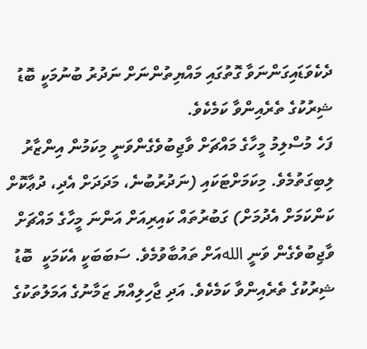ދެކެވަޑައިގަންނަވާ ގޮތުގައި މައްޔިތުންނަށް ނަދުރު ބުނުމަކީ ބޮޑު ޝިރުކުގެ ތެރެއިންވާ ކަމެކެވެ.
ފަހެ މުސްލިމު މީހާގެ މައްޗަށް ވާޖިބުވެގެންވަނީ މިކަމުން އިންޒާރު ލިބިގަތުމެވެ. މިކަމަށްޓަކައި (ނަދުރުބުނެ، މަދަދަށް އެދި، ދުޢާކޮށް ކަންކަމަށް އެދުމަށް) ގަބުރުތައް ކައިރިއަށް އަންނަ މީހާގެ މައްޗަށް ވާޖިބުވެގެން ވަނީ اللهއަށް ތައުބާވުމެވެ. ސަބަބަކީ އެކަމަކީ  ބޮޑު ޝިރުކުގެ ތެރެއިންވާ ކަމެކެވެ. އަދި ޖާހިލިއްޔަ ޒަމާނުގެ އަމަލުތަކުގެ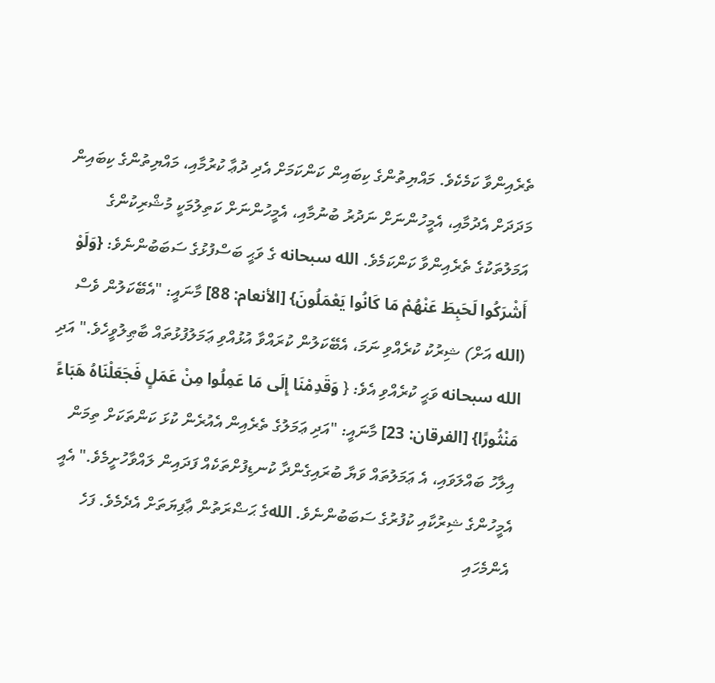ތެރެއިންވާ ކަމެކެވެ. މައްޔިތުންގެ ކިބައިން ކަންކަމަށް އެދި ދުޢާ ކުރުމާއި، މައްޔިތުންގެ ކިބައިން މަދަދަށް އެދުމާއި، އެމީހުންނަށް ނަދުރު ބުނުމާއި، އެމީހުންނަށް ކަތިލުމަކީ މުޝްރިކުންގެ އަމަލުތަކުގެ ތެރެއިންވާ ކަންކަމެވެ. الله سبحانه ގެ ވަޙީ ބަސްފުޅުގެ ސަބަބުންނެވެ: {وَلَوْ أَشْرَكُوا لَحَبِطَ عَنْهُمْ مَا كَانُوا يَعْمَلُونَ} [الأنعام: 88] މާނައީ: "އެބޭކަލުން ވެސް (الله އަށް) ޝިރުކު ކުރެއްވި ނަމަ، އެބޭކަލުން ކުރައްވާ އުޅުއްވި ޢަމަލުފުޅުތައް ބާޠިލުވީހެވެ." އަދި الله سبحانه ވަޙީ ކުރެއްވި އެވެ: { وَقَدِمْنَا إِلَى مَا عَمِلُوا مِنْ عَمَلٍ فَجَعَلْنَاهُ هَبَاءً مَنْثُورًا} [الفرقان: 23] މާނައީ: "އަދި ޢަމަލުގެ ތެރެއިން އެއުރެން ކުޅަ ކަންތަކަށް ތިމަން އިލާހު ބައްލަވައި، އެ ޢަމަލުތައް ވަޔާ ބުރައިގެންދާ ކުނޑިފުށްތަކެއް ފަދައިން ލައްވާހުށީމެވެ." އެއީ އެމީހުންގެ ޝިރުކާއި ކުފުރުގެ ސަބަބުންނެވެ. اللهގެ ޙަޟްރަތުން ޢާފިޔަތަށް އެދެމެވެ. ފަހެ އެންމެހައި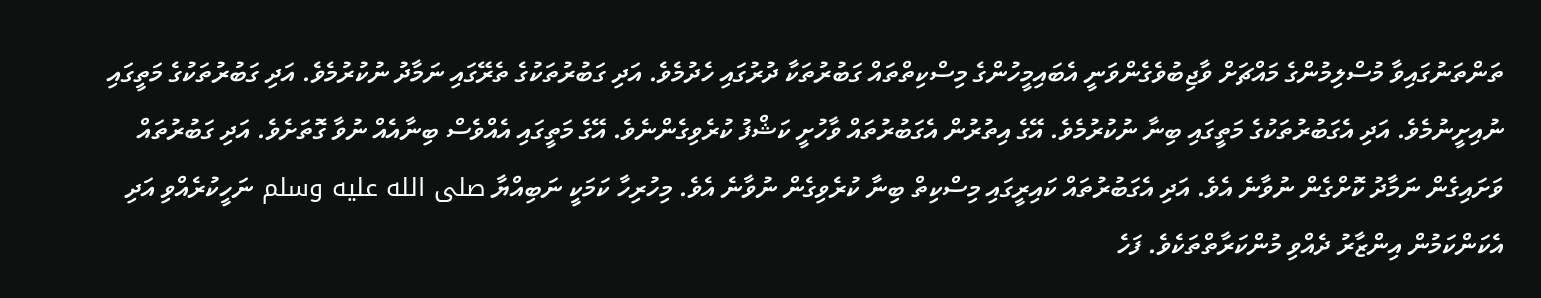ތަންތަނުގައިވާ މުސްލިމުންގެ މައްޗަށް ވާޖިބުވެގެންވަނީ އެބައިމީހުންގެ މިސްކިތްތައް ގަބުރުތަކާ ދުރުގައި ހެދުމެވެ. އަދި ގަބުރުތަކުގެ ތެރޭގައި ނަމާދު ނުކުރުމެވެ. އަދި ގަބުރުތަކުގެ މަތީގައި ނުއިށީނުމެވެ. އަދި އެގަބުރުތަކުގެ މަތީގައި ބިނާ ނުކުރުމެވެ. އޭގެ އިތުރުން އެގަބުރުތައް ވާހުށީ ކަޝްފު ކުރެވިގެންނެވެ. އޭގެ މަތީގައި އެއްވެސް ބިނާއެއް ނުވާ ގޮތަށެވެ. އަދި ގަބުރުތައް ވަށައިގެން ނަމާދު ކޮށްގެން ނުވާނެ އެވެ. އަދި އެގަބުރުތައް ކައިރީގައި މިސްކިތް ބިނާ ކުރެވިގެން ނުވާނެ އެވެ. މިހުރިހާ ކަމަކީ ނަބިއްޔާ صلى الله عليه وسلم ނަހީކުރެއްވި އަދި އެކަންކަމުން އިންޒާރު ދެއްވި މުންކަރާތްތަކެވެ. ފަހެ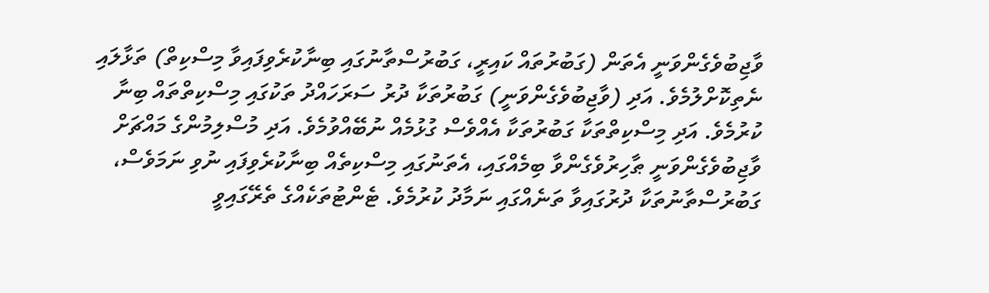ވާޖިބުވެގެންވަނީ އެތަން (ގަބުރުތައް ކައިރީ، ގަބުރުސްތާނުގައި ބިނާކުރެވިފައިވާ މިސްކިތް) ތަޅާލައި ނެތިކޮށްލުމެވެ. އަދި (ވާޖިބުވެގެންވަނީ) ގަބުރުތަކާ ދުރު ސަރަހައްދު ތަކުގައި މިސްކިތްތައް ބިނާ ކުރުމެވެ. އަދި މިސްކިތްތަކާ ގަބުރުތަކާ އެއްވެސް ގުޅުމެއް ނުބޭއްވުމެވެ. އަދި މުސްލިމުންގެ މައްޗަށް ވާޖިބުވެގެންވަނީ ޠާހިރުވެގެންވާ ބިމެއްގައި، އެތަނުގައި މިސްކިތެއް ބިނާކުރެވިފައި ނުވި ނަމަވެސް، ގަބުރުސްތާނުތަކާ ދުރުގައިވާ ތަނެއްގައި ނަމާދު ކުރުމެވެ. ޓެންޓުތަކެއްގެ ތެރޭގައިވީ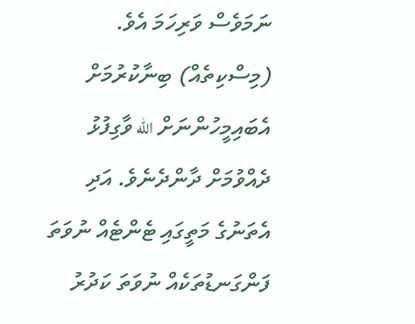ނަމަވެސް ވަރިހަމަ އެވެ. (މިސްކިތެއް) ބިނާކުރުމަށް އެބައިމީހުންނަށް الله ވާގިފުޅު ދެއްވުމަށް ދާންދެނެވެ. އަދި އެތަނުގެ މަތީގައި ޓެންޓެއް ނުވަތަ ފަންގަނޑުތަކެއް ނުވަތަ ކަދުރު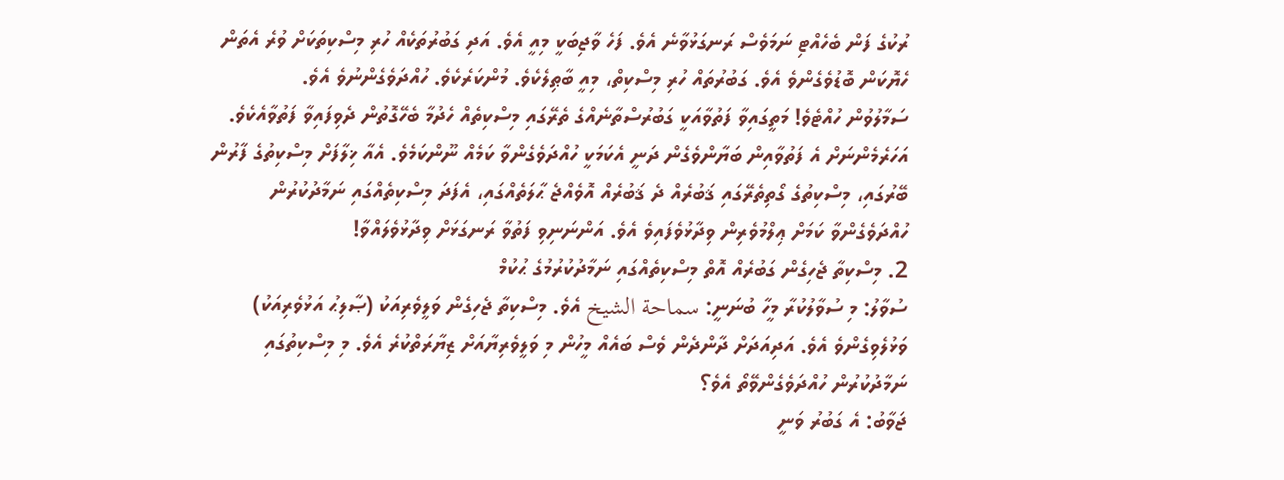ރުކުގެ ފަން ބެހެއްޓި ނަމަވެސް ރަނގަޅުވާނެ އެވެ. ފަހެ ވާޖިބަކީ މިއީ އެވެ. އަދި ގަބުރުތަކެއް ހުރި މިސްކިތަކަށް ވުރެ އެތަން ހެޔޮކަން ބޮޑުވެގެންވެ އެވެ. ގަބުރުތައް ހުރި މިސްކިތް، މިއީ ބާޠިލެކެވެ. މުންކަރެކެވެ. ހުއްދަވެގެންނުވެ އެވެ.
ސަމާލުވުން ހުއްޓެވެ! މަތީގައިވާ ފަތުވާއަކީ ގަބުރުސްތާނެއްގެ ތެރޭގައި މިސްކިތެއް ހެދުމާ ބެހޭގޮތުން ދެވިފައިވާ ފަތުވާއެކެވެ. އަހަރެމެންނަށް އެ ފަތުވާއިން ބަޔާންވެގެން ދަނީ އެކަމަކީ ހުއްދަވެގެންވާ ކަމެއް ނޫންކަމެވެ. އެއާ ޚިލާފަށް މިސްކިތުގެ ފާރުން ބޭރުގައި، މިސްކިތުގެ ގޯތިތެރޭގައި ޤަބުރެއް ދެ ޤަބުރެއް އޮވެއްޖެ ޙާލަތެއްގައި، އެފަދަ މިސްކިތެއްގައި ނަމާދުކުރުން ހުއްދަވެގެންވާ ކަމަށް ޢިލްމުވެރިން ވިދާޅުވެފައިވެ އެވެ. އަންނަނިވި ފަތުވާ ރަނގަޅަށް ވިދާޅުވެލައްވާ!
2. މިސްކިތާ ޖެހިގެން ގަބުރެއް އޮތް މިސްކިތެއްގައި ނަމާދުކުރުމުގެ ޙުކުމް
ސުވާލު: މި ސުވާލުކުރާ މީހާ ބުނަނީ: سماحة الشيخ އެވެ. މިސްކިތާ ޖެހިގެން ވަލީވެރިއަކު (ޞާލިޙު އަޅުވެރިއަކު) ވަޅުލެވިގެންވެ އެވެ. އަދިއަދަށް ދާންދެން ވެސް ބައެއް މީހުން މި ވަލީވެރިޔާއަށް ޒިޔާރަތްކުރެ އެވެ. މި މިސްކިތުގައި ނަމާދުކުރުން ހުއްދަވެގެންވޭތޯ އެވެ؟
ޖަވާބު: އެ ގަބުރު ވަނީ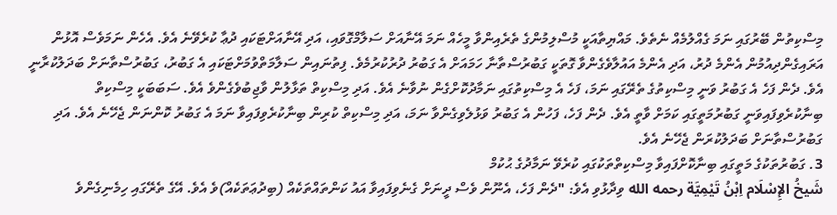މިސްކިތުން ބޭރުގައި ނަމަ ގެއްލުމެއް ނެތެވެ. މައްޔިތާއަކީ މުސްލިމުންގެ ތެރެއިންވާ މީހެއް ނަމަ އޭނާއަށް ސަލާމްގޮވައި، އަދި އޭނާއަށްޓަކައި ދުޢާ ކުރެވޭނެ އެވެ. އެހެން ނަމަވެސް އޮޅުން އަރައިގެންދިއުމުން އެންމެ ދުރު، އަދި އެންމެ އައުލާވެގެންވާ ގޮތަކީ ގަބުރުސްތާނާ ހަމައަށް އެ ގަބުރު ދުރުކުރުމެވެ. ފިތުނައިން ސަލާމަތްވުމަށްޓަކައި އެ ގަބުރު، ގަބުރުސްތާނަށް ބަދަލުކުރާނީ އެވެ. ދެން ފަހެ އެ ގަބުރު ވަނީ މިސްކިތުގެ ތެރޭގައި ނަމަ، ފަހެ އެ މިސްކިތުގައި ނަމާދުކޮށްގެން ނުވާނެ އެވެ. އަދި މިސްކިތް ތަޅާލުން ވާޖިބުވެގެންވެ އެވެ. ސަބަބަކީ މިސްކިތް ބިނާކުރެވިފައިވަނީ ގަބުރުމަތީގައި ކަމަށް ވާތީ އެވެ. ދެން ފަހެ، ފަހުން އެ ގަބުރު ވަޅުލެވިގެންވާ ނަމަ، އަދި މިސްކިތް ކުރިން ބިނާކުރެވިފައިވާ ނަމަ އެ ގަބުރު ކޮންނަން ޖެހޭނެ އެވެ. އަދި ގަބުރުސްތާނަށް ބަދަލުކުރަން ޖެހޭނެ އެވެ.
3. ގަބުރުތަކުގެ މަތީގައި ބިނާކޮށްފައިވާ މިސްކިތްތަކުގައި ކުރެވޭ ނަމާދުގެ ޙުކުމް
شَيخُ الإِسْلَام اِبْنُ تَيْمِيَّة رحمه الله ވިދާޅުވި އެވެ: "ދެން ފަހެ، އެނޫން ވެސް ދީނަށް ގެނެވިފައިވާ އައު ކަންތައްތަކެއް (ބިދުޢަތަކެއް)ވެ އެވެ. އޭގެ ތެރޭގައި ހިމެނިގެންވެ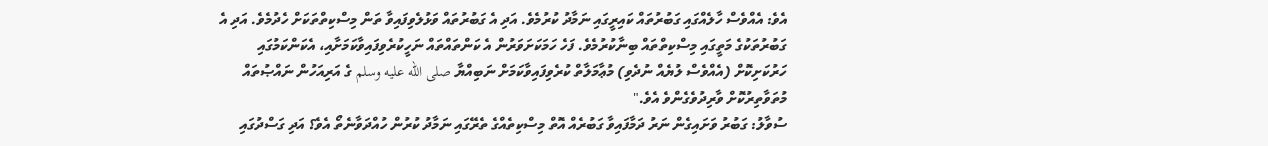އެވެ: އެއްވެސް ހާލެއްގައި ގަބުރުތައް ކައިރީގައި ނަމާދު ކުރުމެވެ. އަދި އެ ގަބުރުތައް ވަޅުލެވިފައިވާ ތަން މިސްކިތްތަކަށް ހެދުމެވެ. އަދި އެ ގަބުރުތަކުގެ މަތީގައި މިސްކިތްތައް ބިނާކުރުމެވެ. ފަހެ ހަމަކަށަވަރުން އެ ކަންތައްތައް ނަހީކުރެވިފައިވާކަމަށާއި، އެކަންކަމުގައި ހަރުކަށިކޮށް (އެއްވެސް ލުޔެއް ނުދެވި) މުޢާމަލާތް ކުރެވިފައިވާކަމަށް ނަބިއްޔާ صلى الله عليه وسلم ގެ އަރިއަހުން ނައްޞުތައް މުތަވާތިރުކޮށް ވާރިދުވެގެންވެ އެވެ."
ސުވާލު: ގަބުރު ވަށައިގެން ނަރު ދަމާފައިވާ ގަބުރެއް އޮތް މިސްކިތެއްގެ ތެރޭގައި ނަމާދު ކުރުން ހުއްދަވާނެތޯ އެވެ؟ އަދި ގަސްދުގައި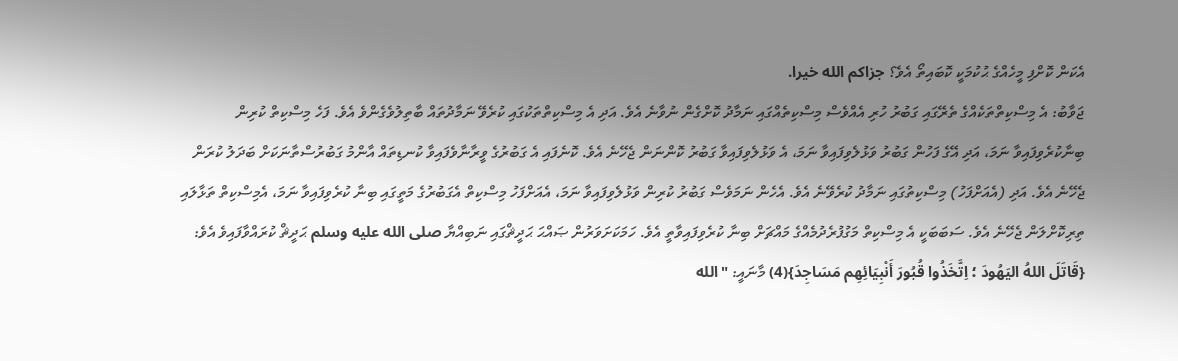އެކަން ކޮށްފި މީހެއްގެ ޙުކުމަކީ ކޮބައިތޯ އެވެ؟ جزاكم الله خيرا.
ޖަވާބު: އެ މިސްކިތްތަކެއްގެ ތެރޭގައި ގަބުރު ހުރި އެއްވެސް މިސްކިތެއްގައި ނަމާދު ކޮށްގެން ނުވާނެ އެވެ. އަދި އެ މިސްކިތްތަކުގައި ކުރެވޭ ނަމާދުތައް ބާތިލުވެގެންވެ އެވެ. ފަހެ މިސްކިތް ކުރިން ބިނާކުރެވިފައިވާ ނަމަ، އަދި އޭގެ ފަހުން ގަބުރު ވަޅުލެވިފައިވާ ނަމަ، އެ ވަޅުލެވިފައިވާ ގަބުރު ކޮންނަން ޖެހޭނެ އެވެ. ކޮނެފައި އެ ގަބުރުގެ ވީރާނާވެފައިވާ ކުނޑިތައް އާންމު ގަބުރުސްތާނަކަށް ބަދަލު ކުރަން ޖެހޭނެ އެވެ. އަދި (އެއަށްފަހު) މިސްކިތުގައި ނަމާދު ކުރެވޭނެ އެވެ. އެހެން ނަމަވެސް ގަބުރު ކުރިން ވަޅުލެވިފައިވާ ނަމަ، އެއަށްފަހު މިސްކިތް އެގަބުރުގެ މަތީގައި ބިނާ ކުރެވިފައިވާ ނަމަ، އެމިސްކިތް ތަޅާލައި ތިރިކޮށްލަން ޖެހޭނެ އެވެ. ސަބަބަކީ އެ މިސްކިތް މަގުފުރެދުމެއްގެ މައްޗަށް ބިނާ ކުރެވިފައިވާތީ އެވެ. ހަމަކަށަވަރުން ޞައްޙަ ޙަދީޘްގައި ނަބިއްޔާ صلى الله عليه وسلم ޙަދީޘް ކުރައްވާފައިވެ އެވެ: {قَاتَلَ اللهُ اليَهُودَ ؛ اِتَّخَذُوا قُبُورَ أَنْبِيَائِهِم مَسَاجِدَ}(4) މާނައީ: "الله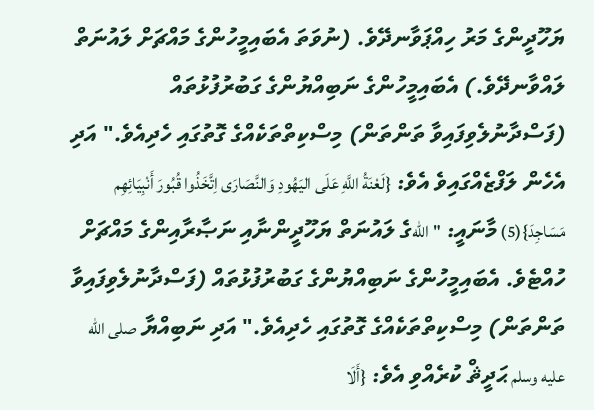ޔަހޫދީންގެ މަރު ހިއްޕަވާނދޭވެ. (ނުވަތަ އެބައިމީހުންގެ މައްޗަށް ލައުނަތް ލައްވާނދޭވެ.) އެބައިމީހުންގެ ނަބިއްޔުންގެ ގަބުރުފުޅުތައް (ފަސްދާނުލެވިފައިވާ ތަންތަން) މިސްކިތްތަކެއްގެ ގޮތުގައި ހެދިއެވެ." އަދި އެހެން ލަފްޒެއްގައިވެ އެވެ: {لَعْنَةُ اللَّهِ عَلَى اليَهُودِ وَالنَّصَارَى اِتَّخَذُوا قُبُورَ أَنْبِيَائِهِم مَسَاجِدَ}(5) މާނައީ: "اللهގެ ލައުނަތް ޔަހޫދީންނާއި ނަޞާރާއިންގެ މައްޗަށް ހުއްޓެވެ. އެބައިމީހުންގެ ނަބިއްޔުންގެ ގަބުރުފުޅުތައް (ފަސްދާނުލެވިފައިވާ ތަންތަން) މިސްކިތްތަކެއްގެ ގޮތުގައި ހެދިއެވެ." އަދި ނަބިއްޔާ صلى الله عليه وسلم ޙަދީޘް ކުރެއްވި އެވެ: {أَلَا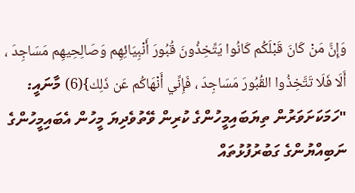وَإِنَّ مَنْ كَانَ قَبْلَكُم كَانُوا يَتِّخِذُونَ قُبُورَ أَنْبِيَائِهِم وَصَالِحِيهِم مَسَاجِدَ ، أَلَا فَلَا تَتَّخِذُوا القُبُورَ مَسَاجِدَ ، فَإِنِّي أَنْهَاكُم عَن ذَلِك}(6) މާނައީ: "ހަމަކަށަވަރުން ތިޔަބައިމީހުންގެ ކުރިން ވޭތުވެދިޔަ މީހުން އެބައިމީހުންގެ ނަބިއްޔުންގެ ގަބުރުފުޅުތައް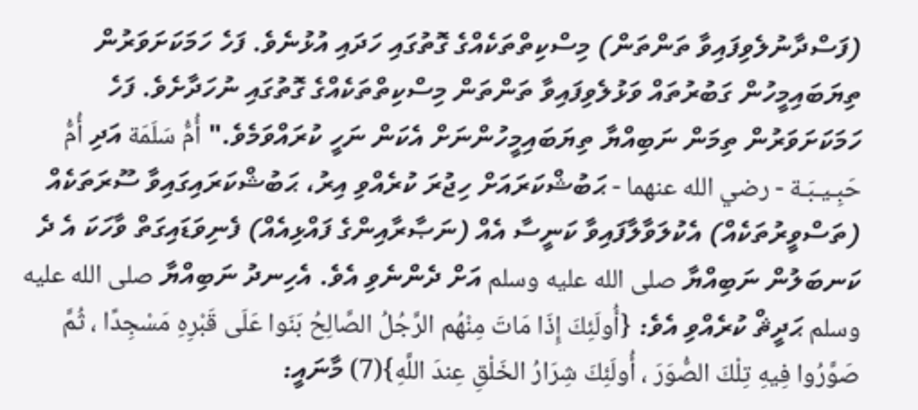(ފަސްދާނުލެވިފައިވާ ތަންތަން) މިސްކިތްތަކެއްގެ ގޮތުގައި ހަދައި އުޅުނެވެ. ފަހެ ހަމަކަށަވަރުން ތިޔަބައިމީހުން ގަބުރުތައް ވަޅުލެވިފައިވާ ތަންތަން މިސްކިތްތަކެއްގެ ގޮތުގައި ނުހަދާށެވެ. ފަހެ ހަމަކަށަވަރުން ތިމަން ނަބިއްޔާ ތިޔަބައިމީހުންނަށް އެކަން ނަހީ ކުރައްވަމެވެ." أُمُّ سَلَمَة އަދި أُمُّ حَبِـيـبَـة - رضي الله عنهما - ޙަބުޝްކަރައަށް ހިޖުރަ ކުރެއްވި އިރު، ޙަބުޝްކަރައިގައިވާ ސޫރަތަކެއް (ތަސްވީރުތަކެއް) އެކުލަވާލާފައިވާ ކަނީސާ އެއް (ނަޞާރާއިންގެ ފައްޅިއެއް) ފެނިވަޑައިގަތް ވާހަކަ އެ ދެ ކަނބަލުން ނަބިއްޔާ صلى الله عليه وسلم އަށް ދެންނެވި އެވެ. އެހިނދު ނަބިއްޔާ صلى الله عليه وسلم ޙަދީޘް ކުރެއްވި އެވެ: {أُولَئِكَ إِذَا مَاتَ مِنْهُم الرَّجُلُ الصَّالِحُ بَنَوا عَلَى قَبْرِهِ مَسْجِدًا ، ثُمَّ صَوَّرُوا فِيهِ تِلْكَ الصُّوَرَ ، أُولَئِكَ شِرَارُ الخَلْقِ عِندَ اللَّهِ}(7) މާނައީ: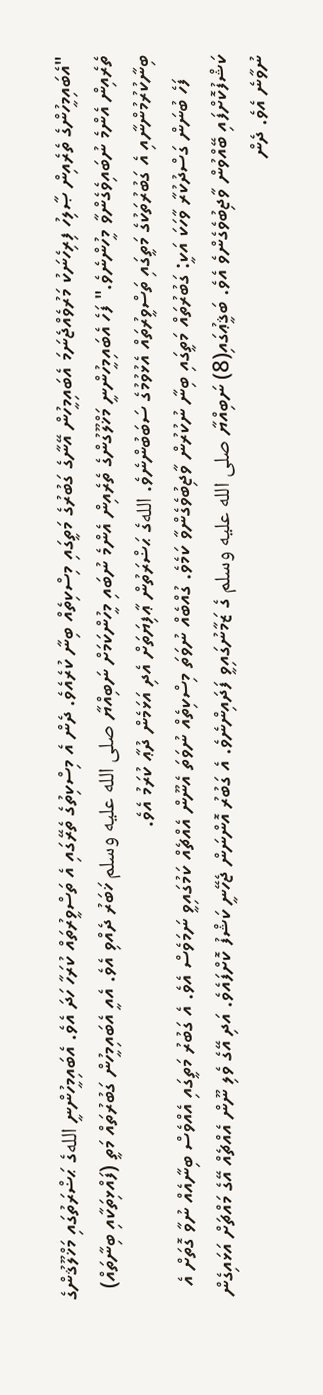"އެބައިމީހުންގެ ތެރެއިން ޞާލިހު ފިރިހެނަކު މަރުވެއްޖެނަމަ އެބައިމީހުން އޭނާގެ ގަބުރުގެ މަތީގައި މިސްކިތެއް ބިނާ ކުރެއެވެ. ދެން އެ މިސްކިތުގެ ތެރޭގައި އެ ތަސްވީރުތައް ކުރަހާ ހަދަ އެވެ. އެބައިމީހުންނީ اللهގެ ޙަޟްރަތުގައި މަޚްލޫޤުންގެ ތެރެއިން އެންމެ ނުބައިވެގެންވާ މީހުންނެވެ." ފަހެ އެބައިމީހުންނީ މަޚްލޫގުންގެ ތެރެއިން އެންމެ ނުބައި މީހުންކަމަށް ނަބިއްޔާ صلى الله عليه وسلم ޚަބަރު ދެއްވި އެވެ. އެއީ އެބައިމީހުން ގަބުރުތައް މަތީ (ފައްޅިތަކާއި ބިނާތައް) ބިނާކުރުމުންނާއި އެ ގަބުރުތަކުގެ މަތީގައި ތަސްވީރުތައް އެޅުވުމުގެ ސަބަބުންނެވެ. اللهގެ ޙަޟްރަތުން ޢާފިޔަތަށް އެދި އަޅަމެން ދުޢާ ކުރަމު އެވެ.
    ފަހެ ބުނަން ގަސްދުކުރާ ވާހަކަ އަކީ: ގަބުރުތައް މަތީގައި ބިނާ ނުކުރުން ވާޖިބުވެގެންވާ ކަމެވެ. ގުއްބެއް ނުވަތަ މިސްކިތެއް ނުވަތަ އެނޫން އެއްޗެއް ކަމުގައިވީ ނަމަވެސް އެވެ. އެ ގަބުރު މަތީގައި އެއްވެސް ބިނާއެއް ނުވާ ގޮތަށް އެ ކަޝްފުކޮށްފައި ބޭއްވުން ވާޖިބުވެގެންވެ އެވެ. ބަޤީޢުގައި(8) ނަބިއްޔާ صلى الله عليه وسلم ގެ ޒަމާނުގައިވީ ފަދައިންނެވެ. އެ ގަބުރު އޮންނަން ޖެހޭނީ ކަޝްފު ކޮށްފައެވެ. އަދި އޭގެ ވެލި ނޫން އެއްޗެއް އޭގެ މައްޗަށް އަޅައިގެން ނުވާނެ އެވެ. ދެން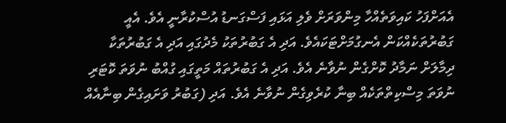އެއަށްފަހު ކައިވަތެއްހާ މިންވަރަށް ވެލި އަޅައި ފަސްގަނޑު އުސްކުރާނީ އެވެ. އެއީ ގަބުރުތަކެއްކަން އެނގުމަށްޓަކައެވެ. އަދި އެ ގަބުރުތަކު މެދުގައި އަދި އެ ގަބުރުތަކާ ދިމާލަށް ނަމާދު ކޮށްގެން ނުވާނެ އެވެ. އަދި އެ ގަބުރުތައް މަތީގައި ގުއްބު ނުވަތަ ކޮޓަރި ނުވަތަ މިސްކިތްތަކެއް ބިނާ ކުރެވިގެން ނުވާނެ އެވެ. އަދި (ގަބުރު ވަށައިގެން ބިނާއެއް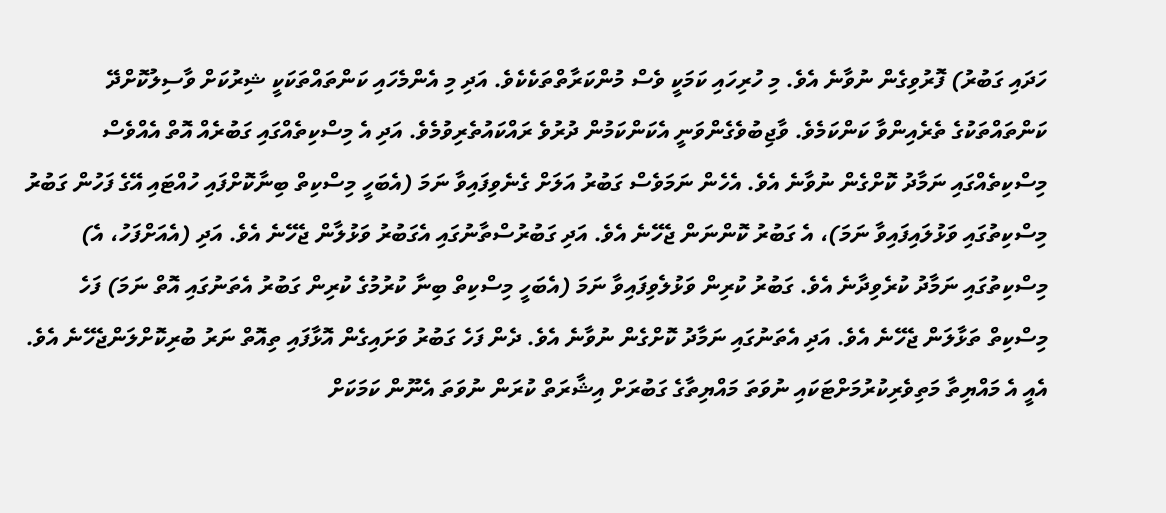ހަދައި ގަބުރު) ފޮރުވިގެން ނުވާނެ އެވެ. މި ހުރިހައި ކަމަކީ ވެސް މުންކަރާތްތަކެކެވެ. އަދި މި އެންމެހައި ކަންތައްތަކަކީ ޝިރުކަށް ވާސިލުކޮށްދޭ ކަންތައްތަކުގެ ތެރެއިންވާ ކަންކަމެވެ. ވާޖިބުވެގެންވަނީ އެކަންކަމުން ދުރުވެ ރައްކައުތެރިވުމެވެ. އަދި އެ މިސްކިތެއްގައި ގަބުރެއް އޮތް އެއްވެސް މިސްކިތެއްގައި ނަމާދު ކޮށްގެން ނުވާނެ އެވެ. އެހެން ނަމަވެސް ގަބުރު އަލަށް ގެނެވިފައިވާ ނަމަ (އެބަހީ މިސްކިތް ބިނާކޮށްފައި ހުއްޓައި އޭގެ ފަހުން ގަބުރު މިސްކިތުގައި ވަޅުލައިފައިވާ ނަމަ)، އެ ގަބުރު ކޮންނަން ޖެހޭނެ އެވެ. އަދި ގަބުރުސްތާނުގައި އެގަބުރު ވަޅުލާން ޖެހޭނެ އެވެ. އަދި (އެއަށްފަހު، އެ) މިސްކިތުގައި ނަމާދު ކުރެވިދާނެ އެވެ. ގަބުރު ކުރިން ވަޅުލެވިފައިވާ ނަމަ (އެބަހީ މިސްކިތް ބިނާ ކުރުމުގެ ކުރިން ގަބުރު އެތަނުގައި އޮތް ނަމަ) ފަހެ މިސްކިތް ތަޅާލަން ޖެހޭނެ އެވެ. އަދި އެތަނުގައި ނަމާދު ކޮށްގެން ނުވާނެ އެވެ. ދެން ފަހެ ގަބުރު ވަށައިގެން އޮޅާފައި ތިއޮތް ނަރު ބުރިކޮށްލަންޖެހޭނެ އެވެ. އެއީ އެ މައްޔިތާ މަތިވެރިކުރުމަށްޓަކައި ނުވަތަ މައްޔިތާގެ ގަބުރަށް އިޝާރަތް ކުރަން ނުވަތަ އެނޫން ކަމަކަށް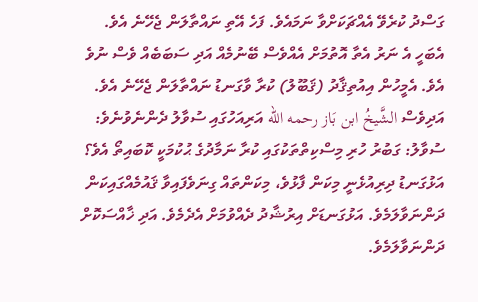ގަސްދު ކުރެވޭ އެއްޗަކަށްވާ ނަމައެވެ. ފަހެ އޭތި ނައްތާލަން ޖެހޭނެ އެވެ. އެބަހީ އެ ނަރު އެތާ އޮތުމަށް އެއްވެސް ބޭނުމެއް އަދި ސަބަބެއް ވެސް ނުވެ އެވެ. އެމީހުން އިއުތިޤާދު (ޤަބޫލު) ކުރާ ވާގަނޑު ނައްތާލަން ޖެހޭނެ އެވެ.
އަދިވެސް الشَّيخُ ابن بَاز رحمه الله އަރިއަހުގައި ސުވާލު ދެންނެވުނެވެ:
ސުވާލު: ގަބުރު ހުރި މިސްކިތްތަކުގައި ކުރާ ނަމާދުގެ ޙުކުމަކީ ކޮބައިތޯ އެވެ؟ އަޅުގަނޑު ދިރިއުޅެނީ މިކަން ފާޅުވެ، މިކަންތައް ގިނަވެފައިވާ ޤައުމެއްގައިކަން ދަންނަވާލަމެވެ. އަޅުގަނޑަށް އިރުޝާދު ދެއްވުމަށް އެދެމެވެ. އަދި ޚާއްސަކޮށް ދަންނަވާލަމެވެ.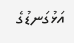އަޅުގަނޑުގެ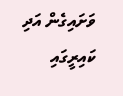ވަށައިގެން އަދި ކައިރީގައި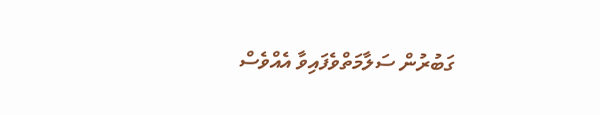ގަބުރުން ސަލާމަތްވެފައިވާ އެއްވެސް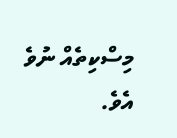މިސްކިތެއް ނުވެ އެވެ.